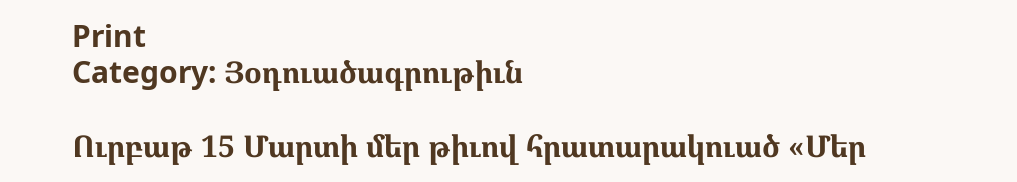Print
Category: Յօդուածագրութիւն

Ուրբաթ 15 Մարտի մեր թիւով հրատարակուած «Մեր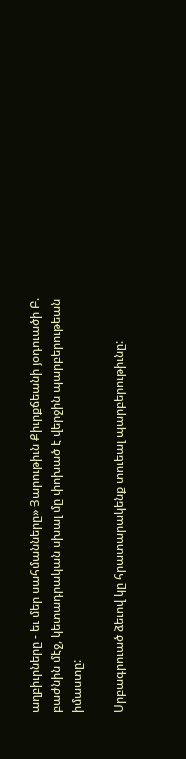աղբիւրները - եւ մեր սահմանները» Յարութիւն Քիւրքճեանի յօդուածի Բ. բաժնին մէջ, կետադրական սխալ մը փոխած է վերջին պարբերութեան իմաստը:

Սրբագրուած ձեւով կը հրատարակենք տուեալ պարբերութիւնը: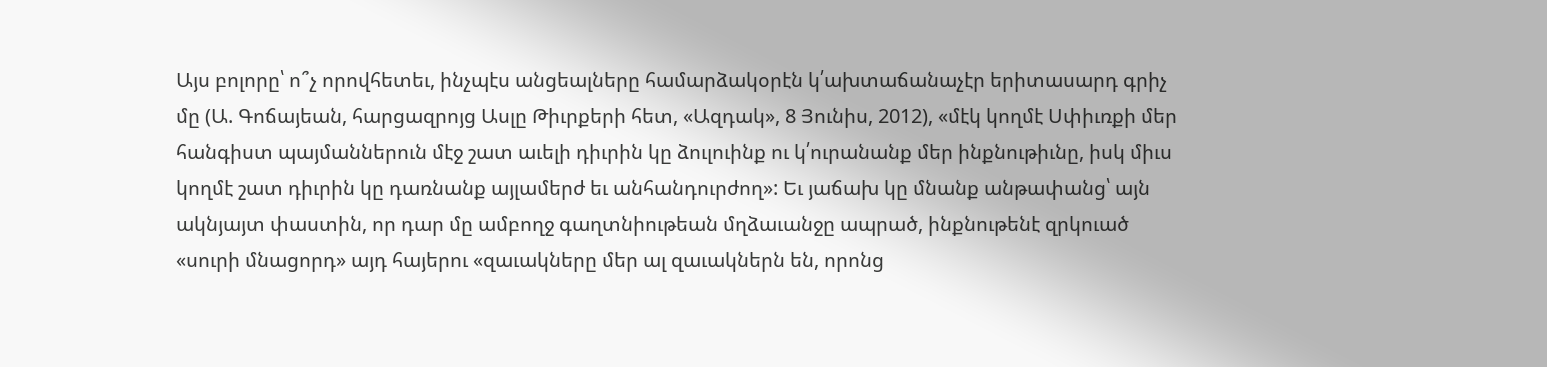Այս բոլորը՝ ո՞չ որովհետեւ, ինչպէս անցեալները համարձակօրէն կ՛ախտաճանաչէր երիտասարդ գրիչ մը (Ա. Գոճայեան, հարցազրոյց Ասլը Թիւրքերի հետ, «Ազդակ», 8 Յունիս, 2012), «մէկ կողմէ Սփիւռքի մեր հանգիստ պայմաններուն մէջ շատ աւելի դիւրին կը ձուլուինք ու կ՛ուրանանք մեր ինքնութիւնը, իսկ միւս կողմէ շատ դիւրին կը դառնանք այլամերժ եւ անհանդուրժող»: Եւ յաճախ կը մնանք անթափանց՝ այն ակնյայտ փաստին, որ դար մը ամբողջ գաղտնիութեան մղձաւանջը ապրած, ինքնութենէ զրկուած «սուրի մնացորդ» այդ հայերու «զաւակները մեր ալ զաւակներն են, որոնց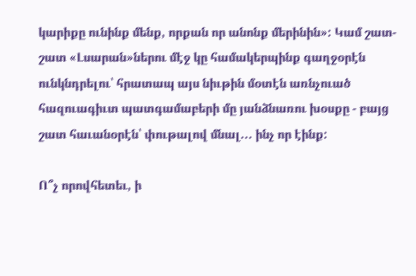կարիքը ունինք մենք, որքան որ անոնք մերինին»: Կամ շատ-շատ «Լսարան»ներու մէջ կը համակերպինք գաղջօրէն ունկնդրելու՝ հրատապ այս նիւթին մօտէն առնչուած հազուագիւտ պատգամաբերի մը յանձնառու խօսքը - բայց շատ հաւանօրէն՝ փութալով մնալ... ինչ որ էինք:

Ո՞չ որովհետեւ, ի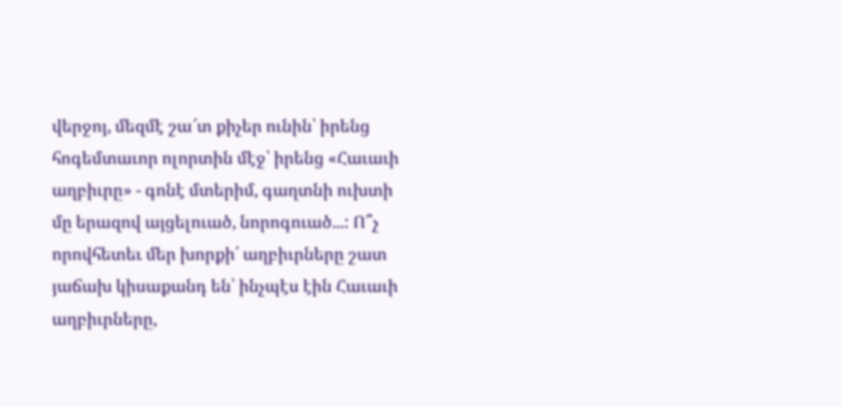վերջոյ, մեզմէ շա՜տ քիչեր ունին՝ իրենց հոգեմտաւոր ոլորտին մէջ՝ իրենց «Հաւաւի աղբիւրը» - գոնէ մտերիմ, գաղտնի ուխտի մը երազով այցելուած, նորոգուած...: Ո՞չ որովհետեւ մեր խորքի՛ աղբիւրները շատ յաճախ կիսաքանդ են՝ ինչպէս էին Հաւաւի աղբիւրները,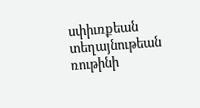սփիւռքեան տեղայնութեան ռութինի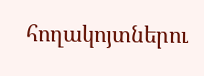հողակոյտներու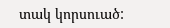տակ կորսուած: